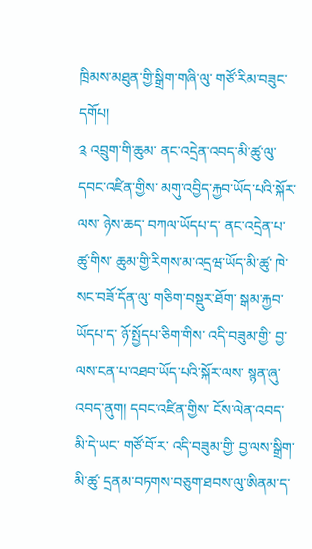ཁྲིམས་མཐུན་གྱི་སྒྲིག་གཞི་ལུ་ གཙོ་རིམ་བཟུང་དགོཔ།
༉ འབྲུག་གི་ཆུམ་ ནང་འདྲེན་འབད་མི་ཚུ་ལུ་ དབང་འཛིན་གྱིས་ མགུ་འབྱིད་རྐྱབ་ཡོད་པའི་སྐོར་ལས་ ཉེས་ཆད་ བཀལ་ཡོདཔ་ད་ ནང་འདྲེན་པ་ཚུ་གིས་ ཆུམ་གྱི་རིགས་མ་འདྲཝ་ཡོད་མི་ཚུ་ ཁེ་སང་བཟོ་དོན་ལུ་ གཅིག་བསྡུར་ཐོག་ སྒམ་རྐྱབ་ཡོདཔ་ད་ ཉོ་སྤྱོདཔ་ཅིག་གིས་ འདི་བཟུམ་གྱི་ བྱ་ལས་ངན་པ་འཐབ་ཡོད་པའི་སྐོར་ལས་ སྙན་ཞུ་འབད་ནུག། དབང་འཛིན་གྱིས་ ངོས་ལེན་འབད་མི་དེ་ཡང་ གཙོ་བོ་ར་ འདི་བཟུམ་གྱི་ བྱ་ལས་སྒྲིག་མི་ཚུ་ དྲནམ་བཏགས་བཅུག་ཐབས་ལུ་ཨིནམ་ད་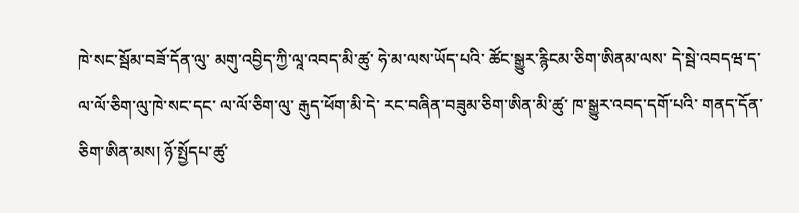ཁེ་སང་སྦོམ་བཟོ་དོན་ལུ་ མགུ་འབྱིད་ཀྱི་ལཱ་འབད་མི་ཚུ་ ཧེ་མ་ལས་ཡོད་པའི་ ཚོང་སྒྱུར་རྙིངམ་ཅིག་ཨིནམ་ལས་ དེ་སྦེ་འབདཝ་ད་ ལ་ལོ་ཅིག་ལུ་ཁེ་སང་དང་ ལ་ལོ་ཅིག་ལུ་ རྒུད་ཕོག་མི་དེ་ རང་བཞིན་བཟུམ་ཅིག་ཨིན་མི་ཚུ་ ཁ་སྒྱུར་འབད་དགོ་པའི་ གནད་དོན་ཅིག་ཨིན་མས། ཉོ་སྤྱོདཔ་ཚུ་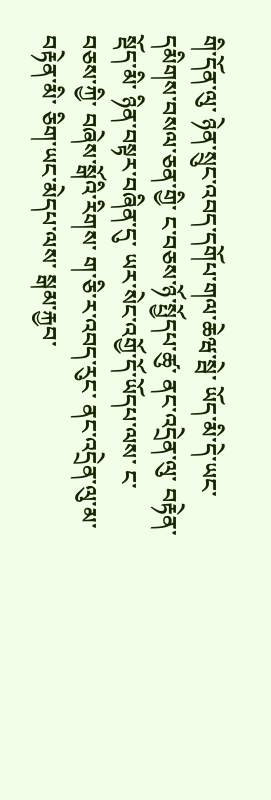གི་དོན་ལུ་ ཉེན་སྲུང་འབད་དགོཔ་གལ་ཆེཝ་སྦེ་ ཡོད་མི་དེ་ཡང་ དམིགས་བསལ་ཅན་གྱི་ ང་བཅས་ཉོ་སྤྱོདཔ་ཚུ་ ནང་འདྲེན་ལུ་ བརྟེན་སྡོད་མི་ ཉིན་བསྟར་བཞིན་དུ་ ཡར་སེང་འགྱོ་དོ་ཡོདཔ་ལས་ ང་བཅས་ཀྱི་ བཞེས་སྒོའི་རིགས་ ག་ཅི་ར་འབད་རུང་ ནང་འདྲེན་ལུ་མ་བརྟེན་མི་ ཅིག་ཡང་མེདཔ་ལས་ སྒམ་རྐྱབ་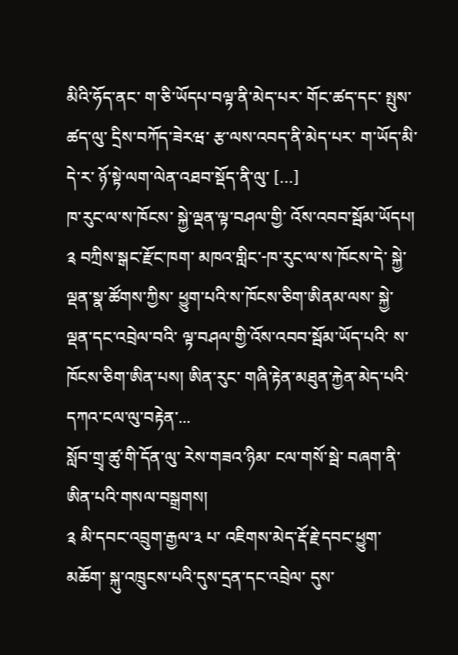མིའི་ཧོད་ནང་ ག་ཅི་ཡོདཔ་བལྟ་ནི་མེད་པར་ གོང་ཚད་དང་ སྤུས་ཚད་ལུ་ དྲིས་བཀོད་ཟེརཝ་ རྩ་ལས་འབད་ནི་མེད་པར་ ག་ཡོད་མི་དེ་ར་ ཉོ་སྟེ་ལག་ལེན་འཐབ་སྡོད་ནི་ལུ་ […]
ཁ་རུང་ལ་ས་ཁོངས་ སྐྱེ་ལྡན་ལྟ་བཤལ་གྱི་ འོས་འབབ་སྦོམ་ཡོདཔ།
༉ བཀྲིས་སྒང་རྫོང་ཁག་ མཁའ་གླིང་-ཁ་རུང་ལ་ས་ཁོངས་དེ་ སྐྱེ་ལྡན་སྣ་ཚོགས་ཀྱིས་ ཕྱུག་པའི་ས་ཁོངས་ཅིག་ཨིནམ་ལས་ སྐྱེ་ལྡན་དང་འབྲེལ་བའི་ ལྟ་བཤལ་གྱི་འོས་འབབ་སྦོམ་ཡོད་པའི་ ས་ཁོངས་ཅིག་ཨིན་པས། ཨིན་རུང་ གཞི་རྟེན་མཐུན་རྐྱེན་མེད་པའི་ དཀའ་ངལ་ལུ་བརྟེན་...
སློབ་གྲྭ་ཚུ་གི་དོན་ལུ་ རེས་གཟའ་ཉིམ་ ངལ་གསོ་སྦེ་ བཞག་ནི་ཨིན་པའི་གསལ་བསྒྲགས།
༉ མི་དབང་འབྲུག་རྒྱལ་༣ པ་ འཇིགས་མེད་རྡོ་རྗེ་དབང་ཕྱུག་མཆོག་ སྐུ་འཁྲུངས་པའི་དུས་དྲན་དང་འབྲེལ་ དུས་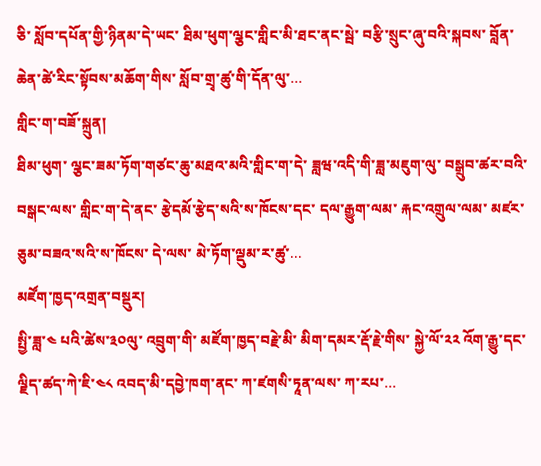ཅི་ སློབ་དཔོན་གྱི་ཉིནམ་དེ་ཡང་ ཐིམ་ཕུག་ལྕང་གླིང་མི་ཐང་ནང་སྦེ་ བརྩི་སྲུང་ཞུ་བའི་སྐབས་ བློན་ཆེན་ཚེ་རིང་སྟོབས་མཆོག་གིས་ སློབ་གྲྭ་ཚུ་གི་དོན་ལུ་...
གླིང་ག་བཟོ་སྐྲུན།
ཐིམ་ཕུག་ ལྕང་ཟམ་ཏོག་གཙང་ཆུ་མཐའ་མའི་གླིང་ག་དེ་ ཟླཝ་འདི་གི་ཟླ་མཇུག་ལུ་ བསྒྲུབ་ཚར་བའི་བསྒང་ལས་ གླིང་ག་དེ་ནང་ རྩེདམོ་རྩེད་སའི་ས་ཁོངས་དང་ དལ་རྒྱུག་ལམ་ རྐང་འགྲུལ་ལམ་ མཛར་ཅུམ་བཟའ་སའི་ས་ཁོངས་ དེ་ལས་ མེ་ཏོག་ལྡུམ་ར་ཚུ་...
མཛོག་ཁྱད་འགྲན་བསྡུར།
སྤྱི་ཟླ་༤ པའི་ཚེས་༣༠ལུ་ འབྲུག་གི་ མཛོག་ཁྱད་བརྗེ་མི་ མིག་དམར་རྡོ་རྗེ་གིས་ སྐྱེ་ལོ་༢༢ འོག་རྒྱུ་དང་ ལྗིད་ཚད་ཀེ་ཇི་༤༨ འབད་མི་དབྱེ་ཁག་ནང་ ཀ་ཛགསི་ཏཱན་ལས་ ཀ་རཔ་...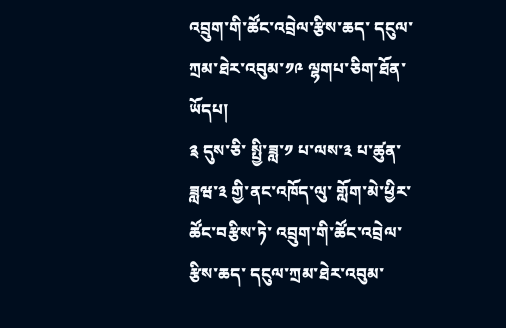འབྲུག་གི་ཚོང་འབྲེལ་རྩིས་ཆད་ དངུལ་ཀྲམ་ཐེར་འབུམ་༡༩ ལྷགཔ་ཅིག་ཐོན་ཡོདཔ།
༉ དུས་ཅི་ སྤྱི་ཟླ་༡ པ་ལས་༣ པ་ཚུན་ ཟླཝ་༣ གྱི་ནང་འཁོད་ལུ་ གློག་མེ་ཕྱིར་ཚོང་བརྩིས་ཏེ་ འབྲུག་གི་ཚོང་འབྲེལ་རྩིས་ཆད་ དངུལ་ཀྲམ་ཐེར་འབུམ་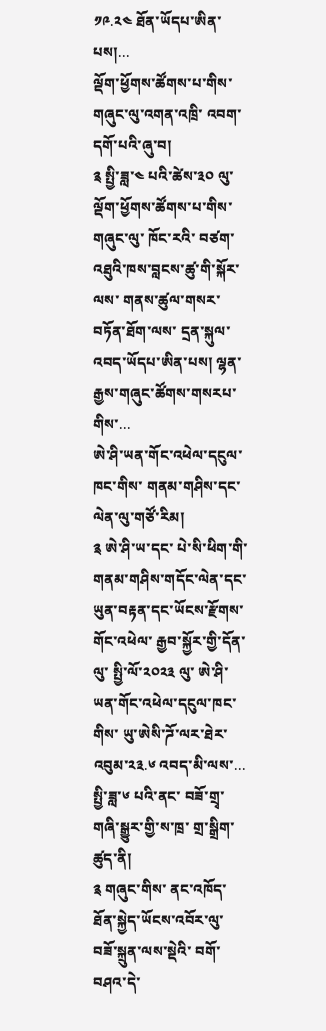༡༩.༢༤ ཐོན་ཡོདཔ་ཨིན་པས།...
ལྡོག་ཕྱོགས་ཚོགས་པ་གིས་ གཞུང་ལུ་འགན་འཁྲི་ འབག་དགོ་པའི་ཞུ་བ།
༉ སྤྱི་ཟླ་༤ པའི་ཚེས་༣༠ ལུ་ ལྡོག་ཕྱོགས་ཚོགས་པ་གིས་ གཞུང་ལུ་ ཁོང་རའི་ བཙག་འཐུའི་ཁས་བླངས་ཚུ་གི་སྐོར་ལས་ གནས་ཚུལ་གསར་བཏོན་ཐོག་ལས་ དྲན་སྐུལ་འབད་ཡོདཔ་ཨིན་པས། ལྷན་རྒྱས་གཞུང་ཚོགས་གསརཔ་གིས་...
ཨེ་ཤི་ཡན་གོང་འཕེལ་དངུལ་ཁང་གིས་ གནམ་གཤིས་དང་ལེན་ལུ་གཙོ་རིམ།
༉ ཨེ་ཤི་ཡ་དང་ པེ་སི་ཕིག་གི་ གནམ་གཤིས་གདོང་ལེན་དང་ ཡུན་བརྟན་དང་ཡོངས་རྫོགས་གོང་འཕེལ་ རྒྱབ་སྐྱོར་གྱི་དོན་ལུ་ སྤྱི་ལོ་༢༠༢༣ ལུ་ ཨེ་ཤི་ཡན་གོང་འཕེལ་དངུལ་ཁང་གིས་ ཡུ་ཨེསི་ཌོ་ལར་ཐེར་འབུམ་༢༣.༦ འབད་མི་ལས་...
སྤྱི་ཟླ་༦ པའི་ནང་ བཟོ་གྲྭ་གཞི་སྒྱུར་གྱི་ས་ཁྲ་ གྲ་སྒྲིག་ཚུད་ནི།
༉ གཞུང་གིས་ ནང་འཁོད་ཐོན་སྐྱེད་ཡོངས་འབོར་ལུ་ བཟོ་སྐྲུན་ལས་སྡེའི་ བགོ་བཤའ་དེ་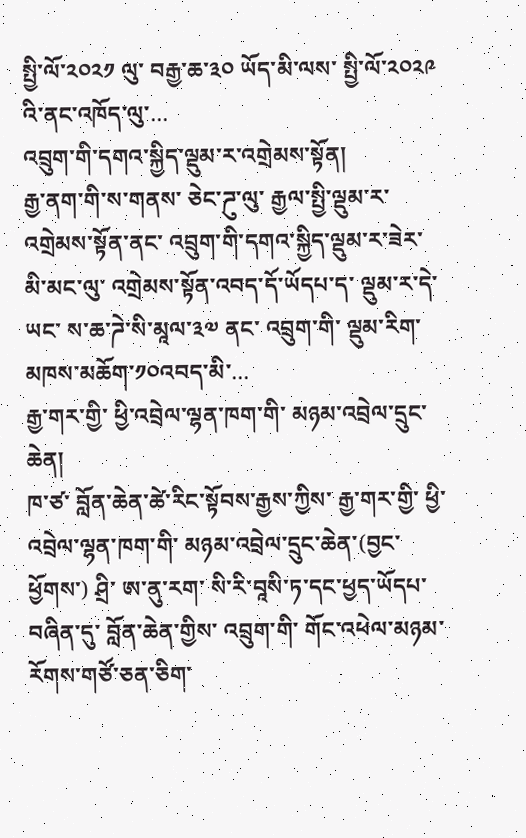སྤྱི་ལོ་༢༠༢༡ ལུ་ བརྒྱ་ཆ་༣༠ ཡོད་མི་ལས་ སྤྱི་ལོ་༢༠༢༩ འི་ནང་འཁོད་ལུ་...
འབྲུག་གི་དགའ་སྐྱིད་ལྡུམ་ར་འགྲེམས་སྟོན།
རྒྱ་ནག་གི་ས་གནས་ ཅེང་ཌུ་ལུ་ རྒྱལ་སྤྱི་ལྡུམ་ར་འགྲེམས་སྟོན་ནང་ འབྲུག་གི་དགའ་སྐྱིད་ལྡུམ་ར་ཟེར་ མི་མང་ལུ་ འགྲེམས་སྟོན་འབད་དོ་ཡོདཔ་ད་ ལྡུམ་ར་དེ་ཡང་ ས་ཆ་ཌེ་སི་མཱལ་༣༧ ནང་ འབྲུག་གི་ ལྡུམ་རིག་མཁས་མཆོག་༡༠འབད་མི་...
རྒྱ་གར་གྱི་ ཕྱི་འབྲེལ་ལྷན་ཁག་གི་ མཉམ་འབྲེལ་དྲུང་ཆེན།
ཁ་ཙ་ བློན་ཆེན་ཚེ་རིང་སྟོབས་རྒྱས་ཀྱིས་ རྒྱ་གར་གྱི་ ཕྱི་འབྲེལ་ལྷན་ཁག་གི་ མཉམ་འབྲེལ་དྲུང་ཆེན་(བྱང་ཕྱོགས་) ཤྲི་ ཨ་ནུ་རག་ སི་རི་བཱསི་ཏ་དང་ཕྱད་ཡོདཔ་བཞིན་དུ་ བློན་ཆེན་གྱིས་ འབྲུག་གི་ གོང་འཕེལ་མཉམ་རོགས་གཙོ་ཅན་ཅིག་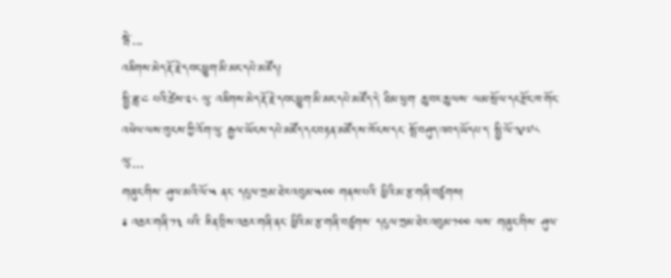སྦེ་...
འཇིགས་མེད་རྡོ་རྗེ་དབང་ཕྱུག་མི་མང་དཔེ་མཛོད།
སྤྱི་ཟླ་༤ པའི་ཚེས་༢༨ ལུ་ འཇིགས་མེད་རྡོ་རྗེ་དབང་ཕྱུག་མི་མང་དཔེ་མཛོད་དེ་ ཐིམ་ཕུག་ ཆུ་བར་ཆུ་ལས་ ལམ་སྲོལ་དང་རྫོང་ཁ་གོང་འཕེལ་ལས་ཁུངས་ཀྱི་འོག་ལུ་ རྒྱལ་ཡོངས་དཔེ་མཛོད་དང་བརྟན་མཛོད་ས་ཁོངས་དང་ སྤོ་བཤུད་འབད་ཡོདཔ་ད་ སྤྱི་ལོ་༡༩༧༨ ལུ་...
གཞུང་གིས་ ཤུལ་མའི་ལོ་༥ ནང་ དངུལ་ཀྲམ་ཐེར་འབུམ་༥༠༠ གནས་པའི་ ཕྱིའི་མ་རྩ་གཞི་བཙུགས།
༉ འཆར་གཞི་༡༣ པའི་ ཟིན་བྲིས་འཆར་གཞི་ནང་ ཕྱིའི་མ་རྩ་གཞི་བཙུགས་ དངུལ་ཀྲམ་ཐེར་འབུམ་༡༠༠ ལས་ གཞུང་གིས་ ཤུལ་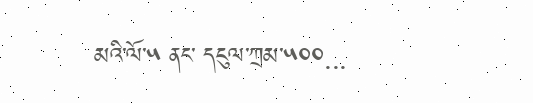མའི་ལོ་༥ ནང་ དངུལ་ཀྲམ་༥༠༠...